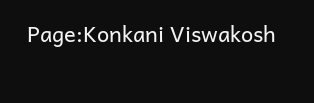Page:Konkani Viswakosh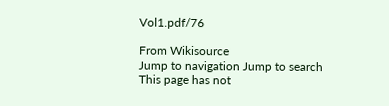Vol1.pdf/76

From Wikisource
Jump to navigation Jump to search
This page has not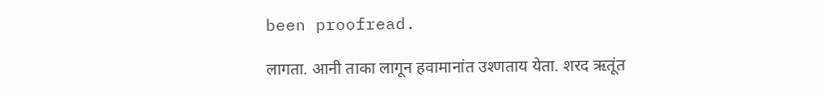been proofread.

लागता. आनी ताका लागून हवामानांत उश्णताय येता. शरद ऋतूंत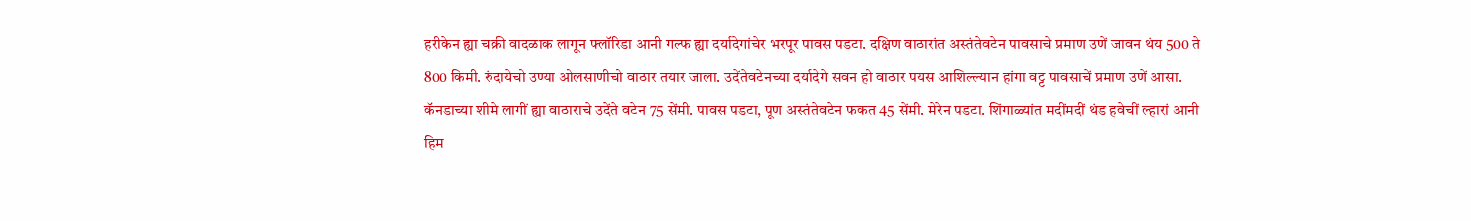हरीकेन ह्या चक्री वादळाक लागून फ्लॉरिडा आनी गल्फ ह्या दर्यादेगांचेर भरपूर पावस पडटा. दक्षिण वाठारांत अस्तंतेवटेन पावसाचे प्रमाण उणें जावन थंय 500 ते 800 किमी. रुंदायेचो उण्या ओलसाणीचो वाठार तयार जाला. उदेंतेवटेनच्या दर्यादेगे सवन हो वाठार पयस आशिल्ल्यान हांगा वट्ट पावसाचें प्रमाण उणें आसा. कॅनडाच्या शीमे लागीं ह्या वाठाराचे उदेंते वटेन 75 सेंमी. पावस पडटा, पूण अस्तंतेवटेन फकत 45 सेंमी. मेरेन पडटा. शिंगाळ्यांत मदींमदीं थंड हवेचीं ल्हारां आनी हिम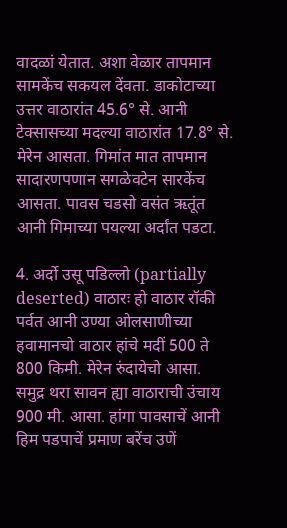वादळां येतात. अशा वेळार तापमान सामकेंच सकयल देंवता. डाकोटाच्या उत्तर वाठारांत 45.6° से. आनी टेक्सासच्या मदल्या वाठारांत 17.8° से. मेरेन आसता. गिमांत मात तापमान सादारणपणान सगळेवटेन सारकेंच आसता. पावस चडसो वसंत ऋतूंत आनी गिमाच्या पयल्या अर्दांत पडटा.

4. अर्दो उसू पडिल्लो (partially deserted) वाठारः हो वाठार रॉकी पर्वत आनी उण्या ओलसाणीच्या हवामानचो वाठार हांचे मदीं 500 ते 800 किमी. मेरेन रुंदायेचो आसा. समुद्र थरा सावन ह्या वाठाराची उंचाय 900 मी. आसा. हांगा पावसाचें आनी हिम पडपाचें प्रमाण बरेंच उणें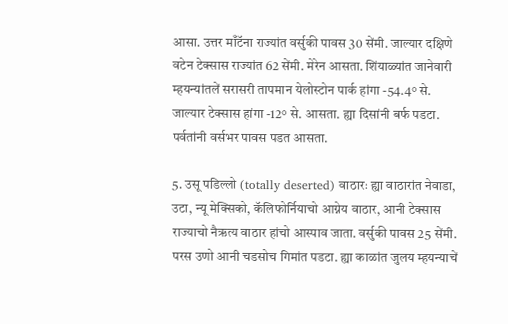आसा. उत्तर माँटॅना राज्यांत वर्सुकी पावस 30 सेंमी. जाल्यार दक्षिणे वटेन टेक्सास राज्यांत 62 सेंमी. मेरेन आसता. शिंयाळ्यांत जानेवारी म्हयन्यांतलें सरासरी तापमान येलोस्टोन पार्क हांगा -54.4° से. जाल्यार टेक्सास हांगा -12° से. आसता. ह्या दिसांनी बर्फ पडटा. पर्वतांनी वर्सभर पावस पडत आसता.

5. उसू पडिल्लो (totally deserted) वाठारः ह्या वाठारांत नेवाडा, उटा, न्यू मेक्सिको, कॅलिफोर्नियाचो आग्नेय वाठार, आनी टेक्सास राज्याचो नैऋत्य वाठार हांचो आस्पाव जाता. वर्सुकी पावस 25 सेंमी. परस उणो आनी चडसोच गिमांत पडटा. ह्या काळांत जुलय म्हयन्याचें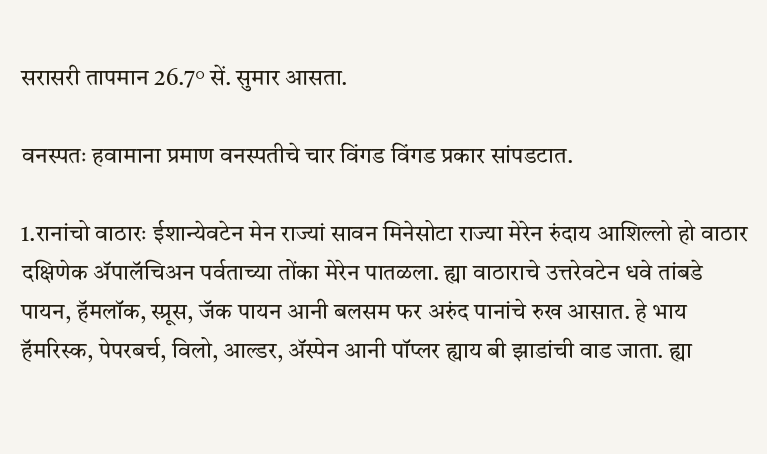सरासरी तापमान 26.7° सें. सुमार आसता.

वनस्पतः हवामाना प्रमाण वनस्पतीचे चार विंगड विंगड प्रकार सांपडटात.

1.रानांचो वाठारः ईशान्येवटेन मेन राज्यां सावन मिनेसोटा राज्या मेरेन रुंदाय आशिल्लो हो वाठार दक्षिणेक ॲपालॅचिअन पर्वताच्या तोंका मेरेन पातळला. ह्या वाठाराचे उत्तरेवटेन धवे तांबडे पायन, हॅमलॉक, स्प्रूस, जॅक पायन आनी बलसम फर अरुंद पानांचे रुख आसात. हे भाय हॅमरिस्क, पेपरबर्च, विलो, आल्डर, ॲस्पेन आनी पॉप्लर ह्याय बी झाडांची वाड जाता. ह्या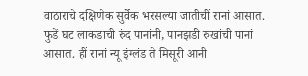वाठाराचे दक्षिणेक सुर्वेक भरसल्या जातीचीं रानां आसात. फुडें घट लाकडाची रुंद पानांनी, पानझडी रुखांची पानां आसात. हीं रानां न्यू इंग्लंड ते मिसूरी आनी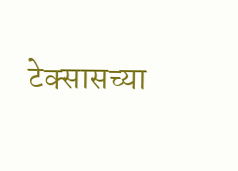टेक्सासच्या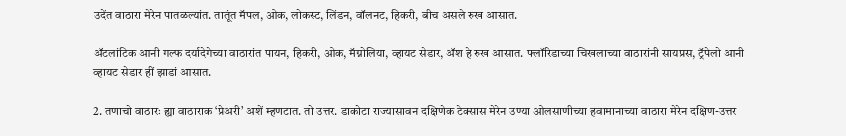उदेंत वाठारा मेरेन पातळल्यांत. तातूंत मॅपल, ओक, लोकस्ट, लिंडन, वॉलनट, हिकरी, बीच असले रुख आसात.

ॲटलांटिक आनी गल्फ दर्यादेगेच्या वाठारांत पायन, हिकरी, ओक, मॅग्नोलिया, व्हायट सेडार, ॲश हे रुख आसात. फ्लॉरिडाच्या चिखलाच्या वाठारांनी सायप्रस, ट्रॅपेलो आनी व्हायट सेडार हीं झाडां आसात.

2. तणाचो वाठारः ह्या वाठाराक ‘प्रेअरी’ अशें म्हणटात. तो उत्तर. डाकोटा राज्यासावन दक्षिणेक टेक्सास मेरेन उण्या ओलसाणीच्या हवामानाच्या वाठारा मेरेन दक्षिण-उत्तर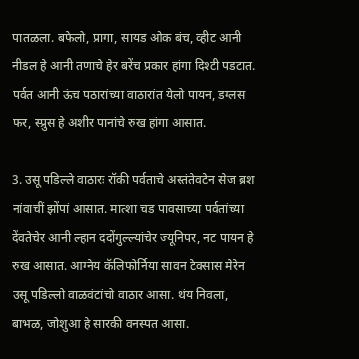पातळला. बफेलो, प्रागा, सायड ओक बंच, व्हीट आनी नीडल हे आनी तणाचे हेर बरेंच प्रकार हांगा दिश्टी पडटात. पर्वत आनी ऊंच पठारांच्या वाठारांत येलो पायन, डग्लस फर, स्प्रुस हे अशीर पानांचे रुख हांगा आसात.

3. उसू पडिल्ले वाठारः रॉकी पर्वताचे अस्तंतेवटेन सेज ब्रश नांवाचीं झोंपां आसात. मात्शा चड पावसाच्या पर्वतांच्या देंवतेचेर आनी ल्हान ददोंगुल्ल्यांचेर ज्यूनिपर, नट पायन हे रुख आसात. आग्नेय कॅलिफोर्निया सावन टेक्सास मेरेन उसू पडिल्लो वाळवंटांचो वाठार आसा. थंय निवला, बाभळ, जोशुआ हे सारकी वनस्पत आसा.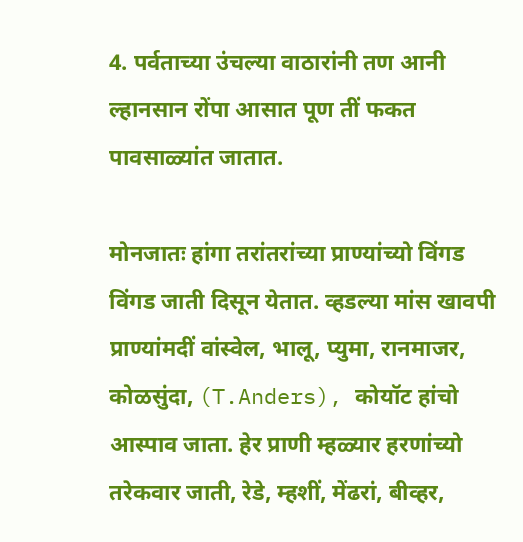4. पर्वताच्या उंचल्या वाठारांनी तण आनी ल्हानसान रोंपा आसात पूण तीं फकत पावसाळ्यांत जातात.

मोनजातः हांगा तरांतरांच्या प्राण्यांच्यो विंगड विंगड जाती दिसून येतात. व्हडल्या मांस खावपी प्राण्यांमदीं वांस्वेल, भालू, प्युमा, रानमाजर, कोळसुंदा, (T.Anders), कोयॉट हांचो आस्पाव जाता. हेर प्राणी म्हळ्यार हरणांच्यो तरेकवार जाती, रेडे, म्हशीं, मेंढरां, बीव्हर,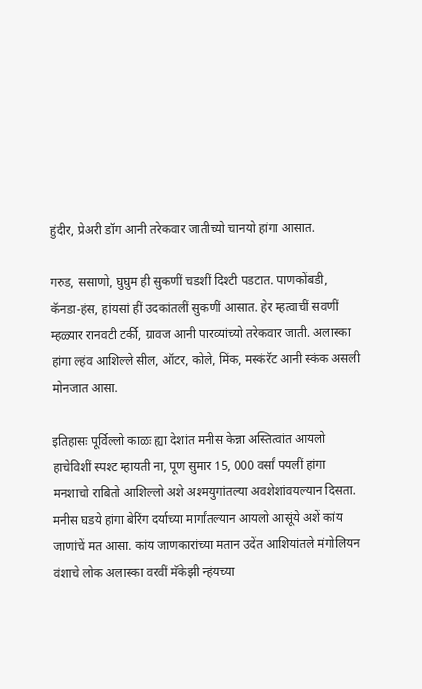हुंदीर, प्रेअरी डॉग आनी तरेकवार जातीच्यो चानयो हांगा आसात.

गरुड, ससाणो, घुघुम ही सुकणीं चडशीं दिश्टी पडटात. पाणकोंबडी, कॅनडा-हंस, हांयसां हीं उदकांतलीं सुकणीं आसात. हेर म्हत्वाचीं सवणीं म्हळ्यार रानवटी टर्की, ग्रावज आनी पारव्यांच्यो तरेकवार जाती. अलास्का हांगा ल्हंव आशिल्ले सील, ऑटर, कोले, मिंक, मस्कंरॅट आनी स्कंक असली मोनजात आसा.

इतिहासः पूर्विल्लो काळः ह्या देशांत मनीस केन्ना अस्तित्वांत आयलो हाचेविशीं स्पश्ट म्हायती ना, पूण सुमार 15, 000 वर्सां पयलीं हांगा मनशाचो राबितो आशिल्लो अशे अश्मयुगांतल्या अवशेशांवयल्यान दिसता. मनीस घडये हांगा बेरिंग दर्याच्या मार्गांतल्यान आयलो आसूंये अशें कांय जाणांचें मत आसा. कांय जाणकारांच्या मतान उदेंत आशियांतले मंगोलियन वंशाचे लोक अलास्का वरवीं मॅकेझी न्हंयच्या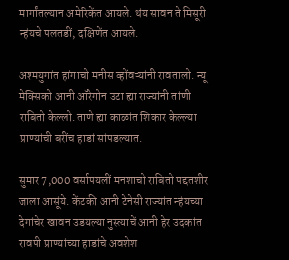मार्गांतल्यान अमेरिकेंत आयले. थंय सावन ते मिसूरी न्हंयचे पलतडीं, दक्षिणेंत आयले.

अश्मयुगांत हांगाचो मनीस व्होंवऱ्यांनी रावतालो. न्यू मेक्सिको आनी ऑरेगोन उटा ह्या राज्यांनी तांणी राबितो केल्लो. ताणे ह्या काळांत शिकार केल्ल्या प्राण्यांची बरींच हाडां सांपडल्यात.

सुमार 7,000 वर्सापयलीं मनशाचो राबितो पद्दतशीर जाला आसूंये. केंटकी आनी टेनेसी राज्यांत न्हंयच्या देगांचेर खावन उडयल्या नुस्त्याचें आनी हेर उदकांत रावपी प्राण्यांच्या हाडांचे अवशेश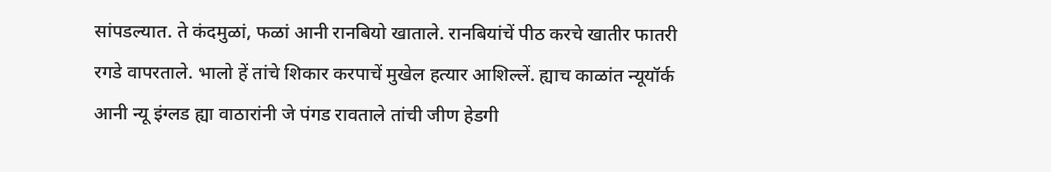सांपडल्यात. ते कंदमुळां, फळां आनी रानबियो खाताले. रानबियांचें पीठ करचे खातीर फातरी रगडे वापरताले. भालो हें तांचे शिकार करपाचें मुखेल हत्यार आशिल्लें. ह्याच काळांत न्यूयॉर्क आनी न्यू इंग्लड ह्या वाठारांनी जे पंगड रावताले तांची जीण हेडगी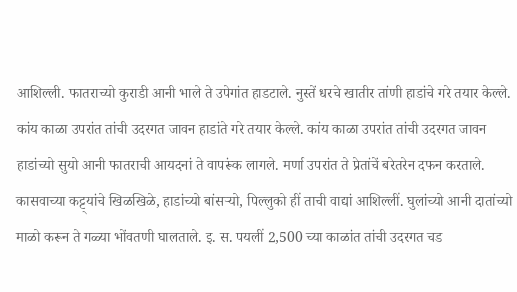आशिल्ली. फातराच्यो कुराडी आनी भाले ते उपेगांत हाडटाले. नुस्तें धरचे खातीर तांणी हाडांचे गरे तयार केल्ले. कांय काळा उपरांत तांची उदरगत जावन हाडांते गरे तयार केल्ले. कांय काळा उपरांत तांची उदरगत जावन हाडांच्यो सुयो आनी फातराची आयदनां ते वापरूंक लागले. मर्णा उपरांत ते प्रेतांचें बरेतरेन दफन करताले. कासवाच्या कट्ट्यांचे खिळखिळे, हाडांच्यो बांसऱ्यो, पिल्लुको हीं ताची वाद्यां आशिल्लीं. घुलांच्यो आनी दातांच्यो माळो करून ते गळ्या भोंवतणी घालताले. इ. स. पयलीं 2,500 च्या काळांत तांची उदरगत चड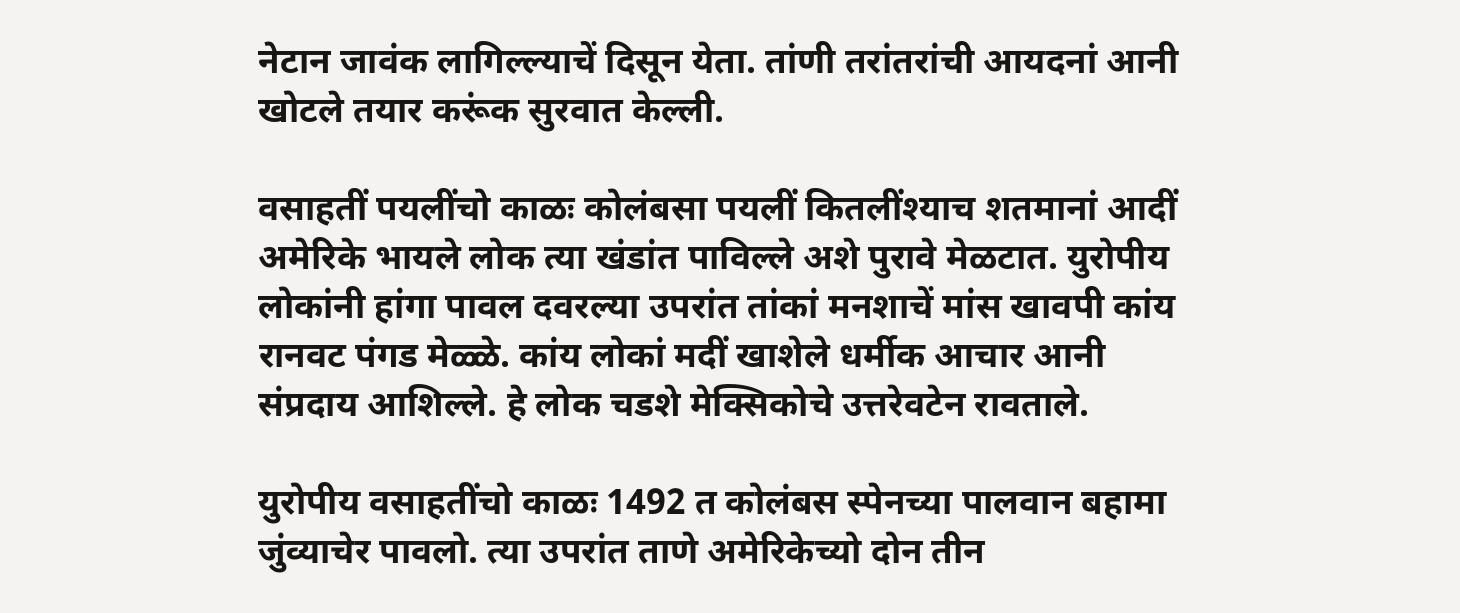नेटान जावंक लागिल्ल्याचें दिसून येता. तांणी तरांतरांची आयदनां आनी खोटले तयार करूंक सुरवात केल्ली.

वसाहतीं पयलींचो काळः कोलंबसा पयलीं कितलींश्याच शतमानां आदीं अमेरिके भायले लोक त्या खंडांत पाविल्ले अशे पुरावे मेळटात. युरोपीय लोकांनी हांगा पावल दवरल्या उपरांत तांकां मनशाचें मांस खावपी कांय रानवट पंगड मेळ्ळे. कांय लोकां मदीं खाशेले धर्मीक आचार आनी संप्रदाय आशिल्ले. हे लोक चडशे मेक्सिकोचे उत्तरेवटेन रावताले.

युरोपीय वसाहतींचो काळः 1492 त कोलंबस स्पेनच्या पालवान बहामा जुंव्याचेर पावलो. त्या उपरांत ताणे अमेरिकेच्यो दोन तीन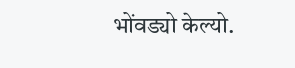भोंवड्यो केल्यो.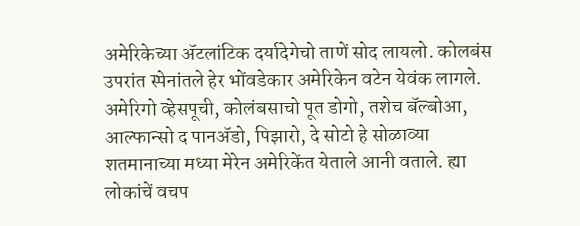अमेरिकेच्या ॲटलांटिक दर्यादेगेचो ताणें सोद लायलो. कोलबंस उपरांत स्पेनांतले हेर भोंवडेकार अमेरिकेन वटेन येवंक लागले. अमेरिगो व्हेसपूची, कोलंबसाचो पूत डोगो, तशेच बॅल्बोआ, आल्फान्सो द पानॲडो, पिझारो, दे सोटो हे सोळाव्या शतमानाच्या मध्या मेरेन अमेरिकेंत येताले आनी वताले. ह्या लोकांचें वचप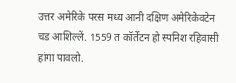उत्तर अमेरिके परस मध्य आनी दक्षिण अमेरिकेवटेन चड आशिल्लें. 1559 त कॉर्तेटन हो स्पनिश रहिवासी हांगा पावलो.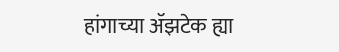हांगाच्या ॲझटेक ह्या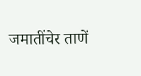जमातींचेर ताणें